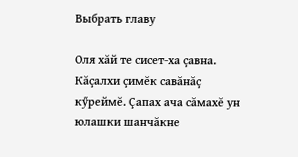Выбрать главу

Оля хăй те сисет-ха çавна. Кăçалхи çимĕк савăнăç кӳреймĕ. Çапах ача сăмахĕ ун юлашки шанчăкне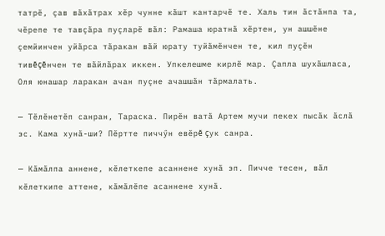татрĕ, çав вăхăтрах хĕр чунне кăшт кантарчĕ те. Халь тин ăстăнпа та, чĕрепе те тавçăра пуçларĕ вăл: Рамаша юратнă хĕртен, ун ашшĕне çемйинчен уйăрса тăракан вăй юрату туйăмĕнчен те, кил пуçĕн тивĕçĕнчен те вăйлăрах иккен. Упкелешме кирлĕ мар. Çапла шухăшласа, Оля юнашар ларакан ачан пуçне ачашшăн тăрмалать.

— Тĕлĕнетĕп санран, Тараска. Пирĕн ватă Артем мучи пекех пысăк ăслă эс. Кама хунă-ши? Пĕртте пиччӳн евĕрĕ çук санра.

— Кăмăлпа аннене, кĕлеткепе асаннене хунă эп. Пичче тесен, вăл кĕлеткипе аттене, кăмăлĕпе асаннене хунă.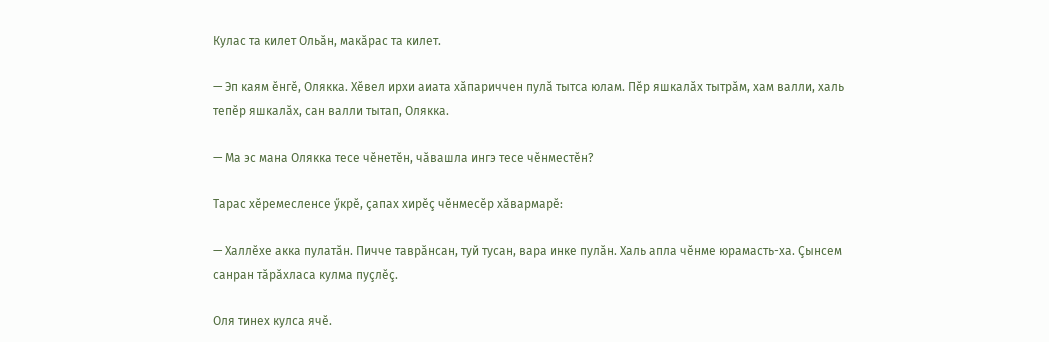Кулас та килет Ольăн, макăрас та килет.

— Эп каям ĕнгĕ, Олякка. Хĕвел ирхи аиата хăпариччен пулă тытса юлам. Пĕр яшкалăх тытрăм, хам валли, халь тепĕр яшкалăх, сан валли тытап, Олякка.

— Ма эс мана Олякка тесе чĕнетĕн, чăвашла ингэ тесе чĕнместĕн?

Тарас хĕремесленсе ӳкрĕ, çапах хирĕç чĕнмесĕр хăвармарĕ:

— Халлĕхе акка пулатăн. Пичче таврăнсан, туй тусан, вара инке пулăн. Халь апла чĕнме юрамасть-ха. Çынсем санран тăрăхласа кулма пуçлĕç.

Оля тинех кулса ячĕ.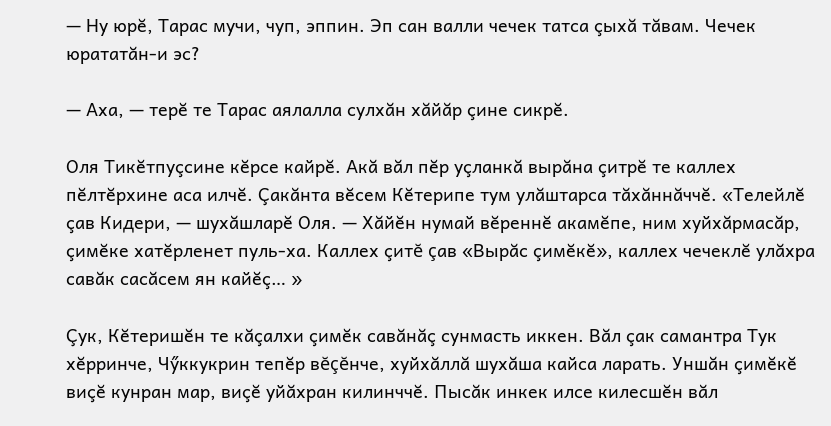— Ну юрĕ, Тарас мучи, чуп, эппин. Эп сан валли чечек татса çыхă тăвам. Чечек юрататăн-и эс?

— Аха, — терĕ те Тарас аялалла сулхăн хăйăр çине сикрĕ.

Оля Тикĕтпуçсине кĕрсе кайрĕ. Акă вăл пĕр уçланкă вырăна çитрĕ те каллех пĕлтĕрхине аса илчĕ. Çакăнта вĕсем Кĕтерипе тум улăштарса тăхăннăччĕ. «Телейлĕ çав Кидери, — шухăшларĕ Оля. — Хăйĕн нумай вĕреннĕ акамĕпе, ним хуйхăрмасăр, çимĕке хатĕрленет пуль-ха. Каллех çитĕ çав «Вырăс çимĕкĕ», каллех чечеклĕ улăхра савăк сасăсем ян кайĕç… »

Çук, Кĕтеришĕн те кăçалхи çимĕк савăнăç сунмасть иккен. Вăл çак самантра Тук хĕрринче, Чӳккукрин тепĕр вĕçĕнче, хуйхăллă шухăша кайса ларать. Уншăн çимĕкĕ виçĕ кунран мар, виçĕ уйăхран килинччĕ. Пысăк инкек илсе килесшĕн вăл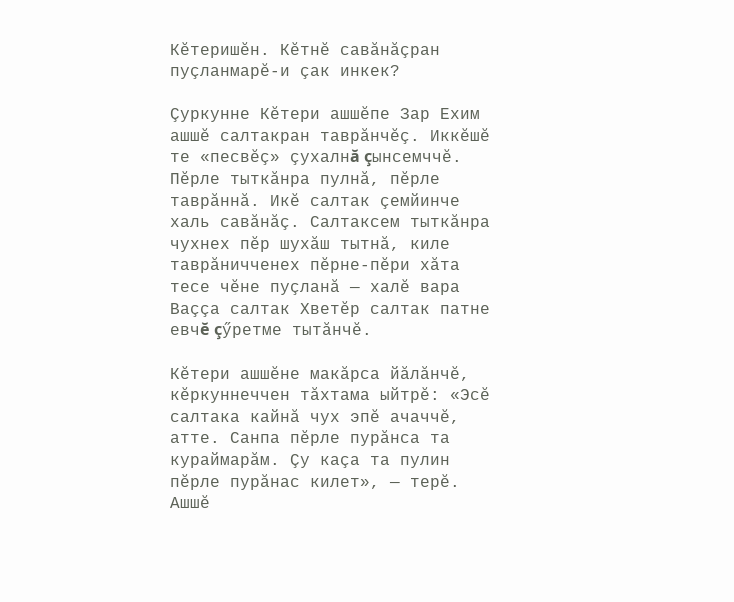Кĕтеришĕн. Кĕтнĕ савăнăçран пуçланмарĕ-и çак инкек?

Çуркунне Кĕтери ашшĕпе Зар Ехим ашшĕ салтакран таврăнчĕç. Иккĕшĕ те «песвĕç» çухалнă çынсемччĕ. Пĕрле тыткăнра пулнă, пĕрле таврăннă. Икĕ салтак çемйинче халь савăнăç. Салтаксем тыткăнра чухнех пĕр шухăш тытнă, киле таврăничченех пĕрне-пĕри хăта тесе чĕне пуçланă — халĕ вара Ваççа салтак Хветĕр салтак патне евчĕ çӳретме тытăнчĕ.

Кĕтери ашшĕне макăрса йăлăнчĕ, кĕркуннеччен тăхтама ыйтрĕ: «Эсĕ салтака кайнă чух эпĕ ачаччĕ, атте. Санпа пĕрле пурăнса та кураймарăм. Çу каçа та пулин пĕрле пурăнас килет», — терĕ. Ашшĕ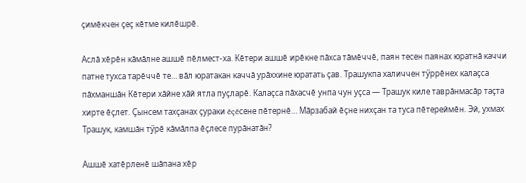çимĕкчен çеç кĕтме килĕшрĕ.

Аслă хĕрĕн кăмăлне ашшĕ пĕлмест-ха. Кĕтери ашшĕ ирĕкне пăхса тăмĕччĕ, паян тесен паянах юратнă каччи патне тухса тарĕччĕ те… вăл юратакан каччă урăххине юратать çав. Трашукпа халиччен тӳррĕнех калаçса пăхманшăн Кĕтери хăйне хăй ятла пуçларĕ. Калаçса пăхасчĕ унпа чун уçса — Трашук киле таврăнмасăр таçта хирте ĕçлет. Çынсем тахçанах çураки ĕçĕсене пĕтернĕ… Мăрзабай ĕçне нихçан та туса пĕтереймĕн. Эй, ухмах Трашук, камшăн тӳрĕ кăмăлпа ĕçлесе пурăнатăн?

Ашшĕ хатĕрленĕ шăпана хĕр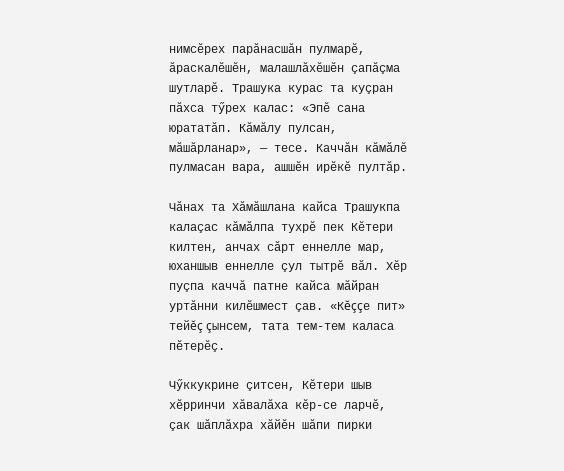нимсĕрех парăнасшăн пулмарĕ, ăраскалĕшĕн, малашлăхĕшĕн çапăçма шутларĕ. Трашука курас та куçран пăхса тӳрех калас: «Эпĕ сана юрататăп. Кăмăлу пулсан, мăшăрланар», — тесе. Каччăн кăмăлĕ пулмасан вара, ашшĕн ирĕкĕ пултăр.

Чăнах та Хăмăшлана кайса Трашукпа калаçас кăмăлпа тухрĕ пек Кĕтери килтен, анчах сăрт еннелле мар, юханшыв еннелле çул тытрĕ вăл. Хĕр пуçпа каччă патне кайса мăйран уртăнни килĕшмест çав. «Кĕççе пит» тейĕç çынсем, тата тем-тем каласа пĕтерĕç.

Чӳккукрине çитсен, Кĕтери шыв хĕрринчи хăвалăха кĕр-се ларчĕ, çак шăплăхра хăйĕн шăпи пирки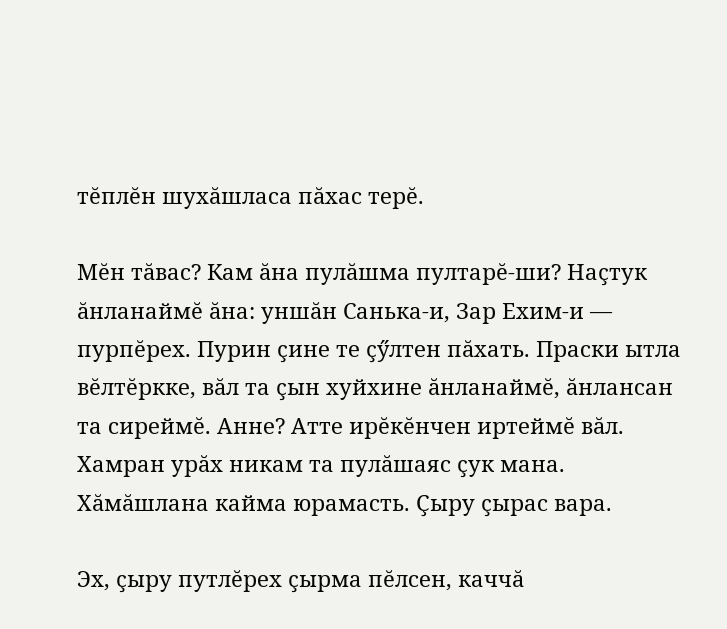тĕплĕн шухăшласа пăхас терĕ.

Мĕн тăвас? Кам ăна пулăшма пултарĕ-ши? Наçтук ăнланаймĕ ăна: уншăн Санька-и, Зар Ехим-и — пурпĕрех. Пурин çине те çӳлтен пăхать. Праски ытла вĕлтĕркке, вăл та çын хуйхине ăнланаймĕ, ăнлансан та сиреймĕ. Анне? Атте ирĕкĕнчен иртеймĕ вăл. Хамран урăх никам та пулăшаяс çук мана. Хăмăшлана кайма юрамасть. Çыру çырас вара.

Эх, çыру путлĕрех çырма пĕлсен, каччă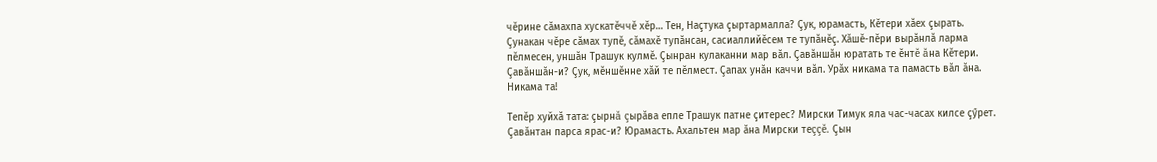чĕрине сăмахпа хускатĕччĕ хĕр… Тен, Наçтука çыртармалла? Çук, юрамасть, Кĕтери хăех çырать. Çунакан чĕре сăмах тупĕ, сăмахĕ тупăнсан, сасиаллийĕсем те тупăнĕç. Хăшĕ-пĕри вырăнлă ларма пĕлмесен, уншăн Трашук кулмĕ. Çынран кулаканни мар вăл. Çавăншăн юратать те ĕнтĕ ăна Кĕтери. Çавăншăн-и? Çук, мĕншĕнне хăй те пĕлмест. Çапах унăн каччи вăл. Урăх никама та памасть вăл ăна. Никама та!

Тепĕр хуйхă тата: çырнă çырăва епле Трашук патне çитерес? Мирски Тимук яла час-часах килсе çӳрет. Çавăнтан парса ярас-и? Юрамасть. Ахальтен мар ăна Мирски теççĕ. Çын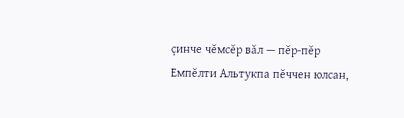çинче чĕмсĕр вăл — пĕр-пĕр Емпĕлти Альтукпа пĕччен юлсан,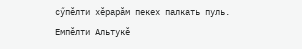сӳпĕлти хĕрарăм пекех палкать пуль. Емпĕлти Альтукĕ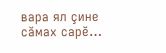вара ял çине сăмах сарĕ…